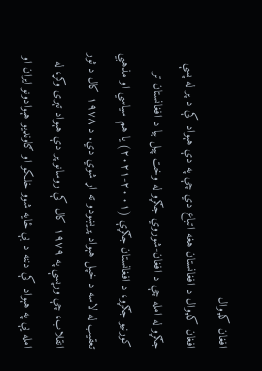افغان کډوال
افغان کډوال د افغانستان هغه اتباع دي چې په دې هېواد کې د پر له پسې جګړو له امله چې د افغان-شوروي جګړو له وخت پیل بیا د افغانستان تر کورنیو جګړو، د افغانستان جګړې (۲۰۰۱-۲۰۲۱) یا هم سیاسي او مذهبي تعقیب له لاسه د خپل هېواد پریښودو ته اړ شوي دي. د ۱۹۷۸ کال د ثور انقلاب، چې ورپسې په ۱۹۷۹ کال کې روسانو پر دې هېواد تېری وکړ، له امله یې په هېواد کې دننه د بې ځایه شوو خلکو او ګاونډیو هېوادونو ایران او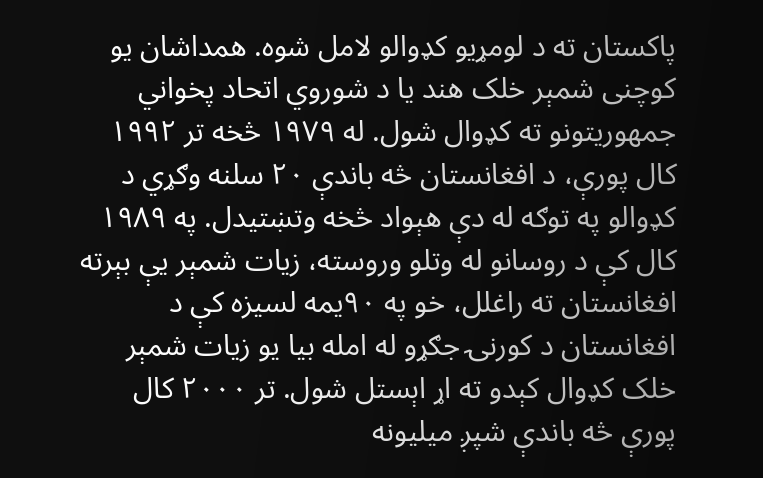پاکستان ته د لومړیو کډوالو لامل شوه. همداشان یو کوچنی شمېر خلک هند یا د شوروي اتحاد پخواني جمهوریتونو ته کډوال شول. له ۱۹۷۹ څخه تر ۱۹۹۲ کال پورې، د افغانستان څه باندې ۲۰ سلنه وګړي د کډوالو په توګه له دې هېواد څخه وتښتیدل. په ۱۹۸۹ کال کې د روسانو له وتلو وروسته، زیات شمېر یې بېرته افغانستان ته راغلل، خو په ۹۰یمه لسیزه کې د افغانستان د کورنۍ جګړو له امله بیا یو زیات شمېر خلک کډوال کېدو ته اړ اېستل شول. تر ۲۰۰۰ کال پورې څه باندې شپږ میلیونه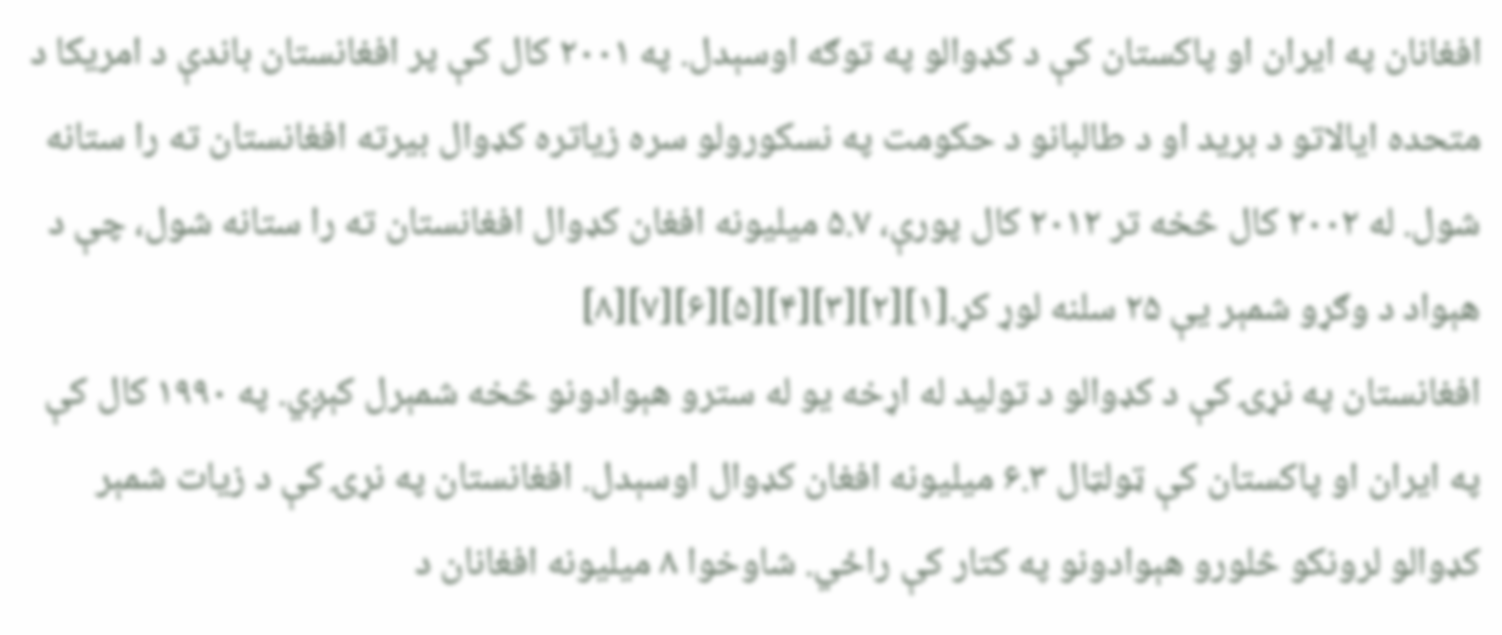افغانان په ایران او پاکستان کې د کډوالو په توګه اوسېدل. په ۲۰۰۱ کال کې پر افغانستان باندې د امریکا د متحده ایالاتو د برید او د طالبانو د حکومت په نسکورولو سره زیاتره کډوال بیرته افغانستان ته را ستانه شول. له ۲۰۰۲ کال څخه تر ۲۰۱۲ کال پورې، ۵.۷ میلیونه افغان کډوال افغانستان ته را ستانه شول، چې د هېواد د وګړو شمېر یې ۲۵ سلنه لوړ کړ.[۱][۲][۳][۴][۵][۶][۷][۸]
افغانستان په نړۍ کې د کډوالو د تولید له اړخه یو له سترو هېوادونو څخه شمېرل کېږي. په ۱۹۹۰ کال کې په ایران او پاکستان کې ټولټال ۶.۳ میلیونه افغان کډوال اوسېدل. افغانستان په نړۍ کې د زیات شمېر کډوالو لرونکو څلورو هېوادونو په کتار کې راځي. شاوخوا ۸ میلیونه افغانان د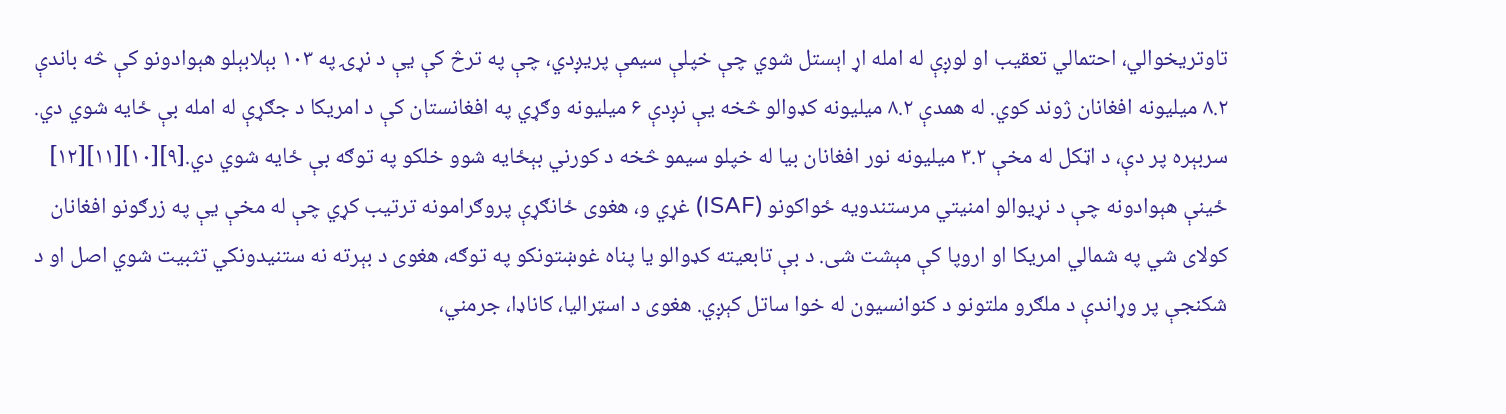تاوتریخوالي، احتمالي تعقیب او لوږې له امله اړ اېستل شوي چې خپلې سیمې پریږدي، چې په ترڅ کې یې د نړۍ په ۱۰۳ بېلابېلو هېوادونو کې څه باندې ۸.۲ میلیونه افغانان ژوند کوي. له همدې ۸.۲ میلیونه کډوالو څخه یې نږدې ۶ میلیونه وګړي په افغانستان کې د امریکا د جګړې له امله بې ځایه شوي دي. سربېره پر دې، د اټکل له مخې ۳.۲ میلیونه نور افغانان بیا له خپلو سیمو څخه د کورني بېځایه شوو خلکو په توګه بې ځایه شوي دي.[۹][۱۰][۱۱][۱۲]
ځینې هېوادونه چې د نړیوالو امنیتي مرستندویه ځواکونو (ISAF) غړي و، هغوی ځانګړې پروګرامونه ترتیب کړي چې له مخې یې په زرګونو افغانان کولای شي په شمالي امریکا او اروپا کې مېشت شی. د بې تابعیته کډوالو یا پناه غوښتونکو په توګه، هغوی د بېرته نه ستنیدونکي تثبیت شوي اصل او د شکنجې پر وړاندې د ملګرو ملتونو د کنوانسیون له خوا ساتل کېږي. هغوی د اسټرالیا، کاناډا، جرمني،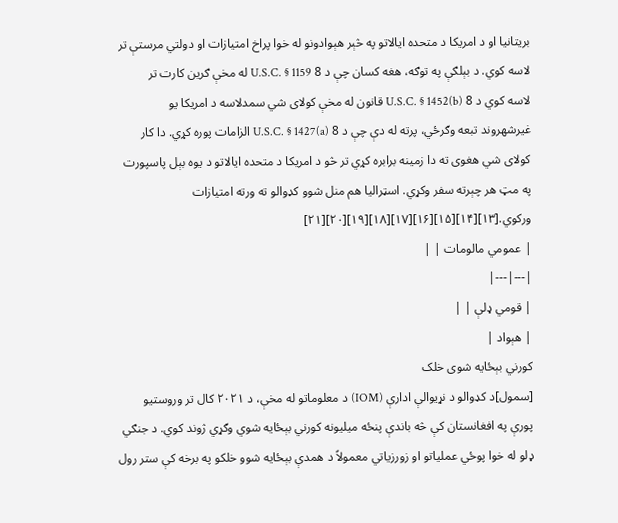بریتانیا او د امریکا د متحده ایالاتو په څېر هېوادونو له خوا پراخ امتیازات او دولتي مرستې تر لاسه کوي. د بېلګې په توګه، هغه کسان چې د 8 U.S.C. § 1159 له مخې ګرین کارت تر لاسه کوي د 8 U.S.C. § 1452(b) قانون له مخې کولای شي سمدلاسه د امریکا یو غیرشهروند تبعه وګرځي، پرته له دې چې د 8 U.S.C. § 1427(a) الزامات پوره کړي. دا کار کولای شي هغوی ته دا زمینه برابره کړي تر څو د امریکا د متحده ایالاتو د یوه بېل پاسپورت په مټ هر چېرته سفر وکړي. اسټرالیا هم منل شوو کډوالو ته ورته امتیازات ورکوي.[۱۳][۱۴][۱۵][۱۶][۱۷][۱۸][۱۹][۲۰][۲۱]
| عمومي مالومات | |
|---|---|
| قومي ډلې | |
| هېواد |
کورني بېځایه شوی خلک
[سمول]د کډوالو د نړیوالې ادارې (IOM) د معلوماتو له مخې، د ۲۰۲۱ کال تر وروستیو پورې په افغانستان کې څه باندې پنځه میلیونه کورني بېځایه شوي وګړي ژوند کوي. د جنګي ډلو له خوا پوځي عملیاتو او زورزیاتي معمولاً د همدې بېځایه شوو خلکو په برخه کې ستر رول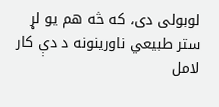لوبولی دی، که څه هم یو لړ ستر طبیعي ناورینونه د دې کار لامل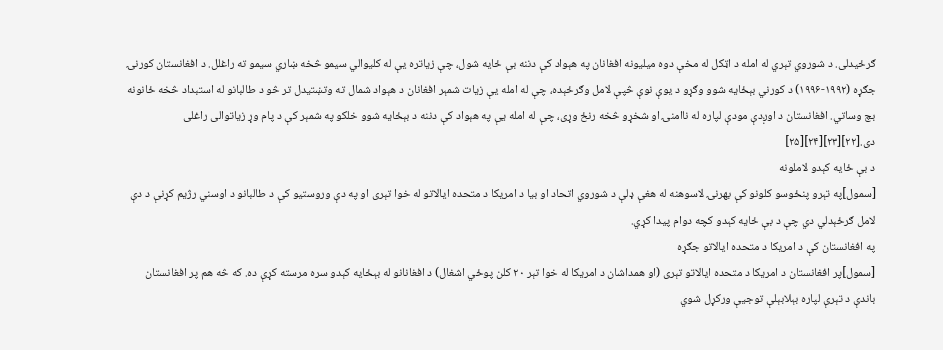ګرځیدلی. د شوروي تېري له امله د اټکل له مخې دوه میلیونه افغانان په هېواد کې دننه بې ځایه شول، چې زیاتره یې له کلیوالي سیمو څخه ښاري سیمو ته راغلل. د افغانستان کورنۍ جګړه (۱۹۹۲-۱۹۹۶) د کورني بېځایه شوو وګړو د یوې نوې څپې لامل وګرځېده، چې له امله یې زیات شمېر افغانان د هېواد شمال ته وتښتیدل تر څو د طالبانو له استبداد څخه ځانونه بچ وساتي. افغانستان د اوږدې مودې لپاره له ناامنۍ او شخړو څخه رنځ وړی، چې له امله یې په هېواد کې دننه د بېځایه شوو خلکو په شمېر کې د پام وړ زیاتوالی راغلی دی.[۲۲][۲۳][۲۴][۲۵]
د بې ځایه کېدو لاملونه
[سمول]په تېرو پنځوسو کلونو کې بهرنۍ لاسوهنه له هغې ډلې د شوروي اتحاد او بیا د امریکا د متحده ایالاتو له خوا تېری او په دې وروستیو کې د طالبانو د اوسني رژیم کړنې د دې لامل ګرځېدلي دي چې د بې ځایه کېدو کچه دوام پیدا کړي.
په افغانستان کې د امریکا د متحده ایالاتو جګړه
[سمول]پر افغانستان د امریکا د متحده ایالاتو تېری (او همداشان د امریکا له خوا تېر ۲۰ کلن پوځي اشغال) د افغانانو له بېځایه کېدو سره مرسته کړې ده. که څه هم پر افغانستان باندې د تېرې لپاره بېلابېلې توجیې ورکړل شوي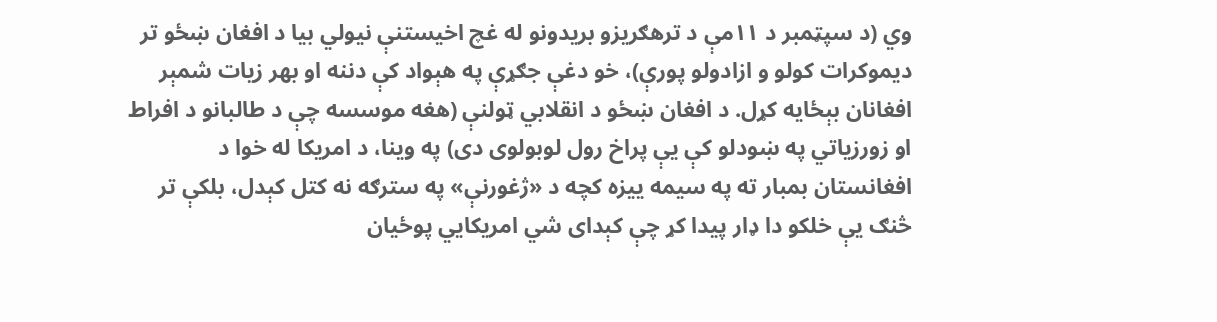وي (د سپټمبر د ۱۱مې د ترهګریزو بریدونو له غچ اخیستنې نیولي بیا د افغان ښځو تر دیموکرات کولو و ازادولو پورې)، خو دغې جګړې په هېواد کې دننه او بهر زیات شمېر افغانان بېځایه کړل. د افغان ښځو د انقلابي ټولنې (هغه موسسه چې د طالبانو د افراط او زورزیاتي په ښودلو کې یې پراخ رول لوبولوی دی) په وینا، د امریکا له خوا د افغانستان بمبار ته په سیمه ییزه کچه د «ژغورنې» په سترګه نه کتل کېدل، بلکې تر څنګ یې خلکو دا ډار پیدا کړ چې کېدای شي امریکايي پوځيان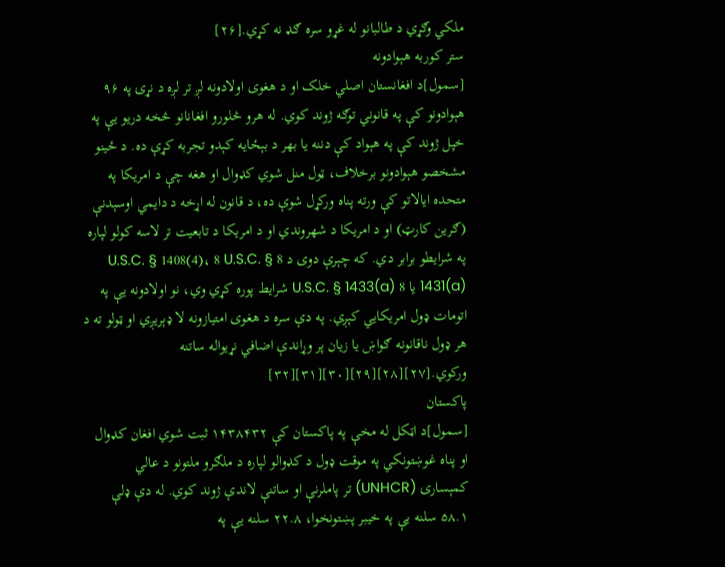ملکي وګړي د طالبانو له غړو سره ګډ نه کړي.[۲۶]
ستر کوربه هېوادونه
[سمول]د افغانستان اصلي خلک او د هغوی اولادونه لږ تر لږه د نړۍ په ۹۶ هېوادونو کې په قانوني توګه ژوند کوي. له هرو څلورو افغانانو څخه دریو یې په خپل ژوند کې په هېواد کې دننه یا بهر د بېځایه کېدو تجربه کړې ده. د ځینو مشخصو هېوادونو برخلاف، ټول منل شوي کډوال او هغه چې د امریکا په متحده ایالاتو کې ورته پناه ورکړل شوې ده، د قانون له اړخه د دایمي اوسېدنې (ګرین کارټ) او د امریکا د شهروندي او د امریکا د تابعیت تر لاسه کولو لپاره په شرایطو برابر دي. که چېرې دوی د 8 U.S.C. § 1408(4)، 8 U.S.C. § 1431(a) یا 8 U.S.C. § 1433(a) شرایط پوره کړي وي، نو اولادونه یې په اتومات ډول امریکایي کېږي. په دې سره د هغوی امتیازونه لا ډېریږي او ټولو ته د هر ډول ناقانونه ګواښ یا زیان پر وړاندې اضافي نړیواله ساتنه ورکوي.[۲۷][۲۸][۲۹][۳۰][۳۱][۳۲]
پاکستان
[سمول]د اټکل له مخې په پاکستان کې ۱۴۳۸۴۳۲ ثبت شوي افغان کډوال او پناه غوښتونکي په موقت ډول د کډوالو لپاره د ملګرو ملتونو د عالي کمېسارۍ (UNHCR) تر پاملرنې او ساتنې لاندې ژوند کوي. له دې ډلې ۵۸.۱ سلنه یې په خیبر پښتونخوا، ۲۲.۸ سلنه یې په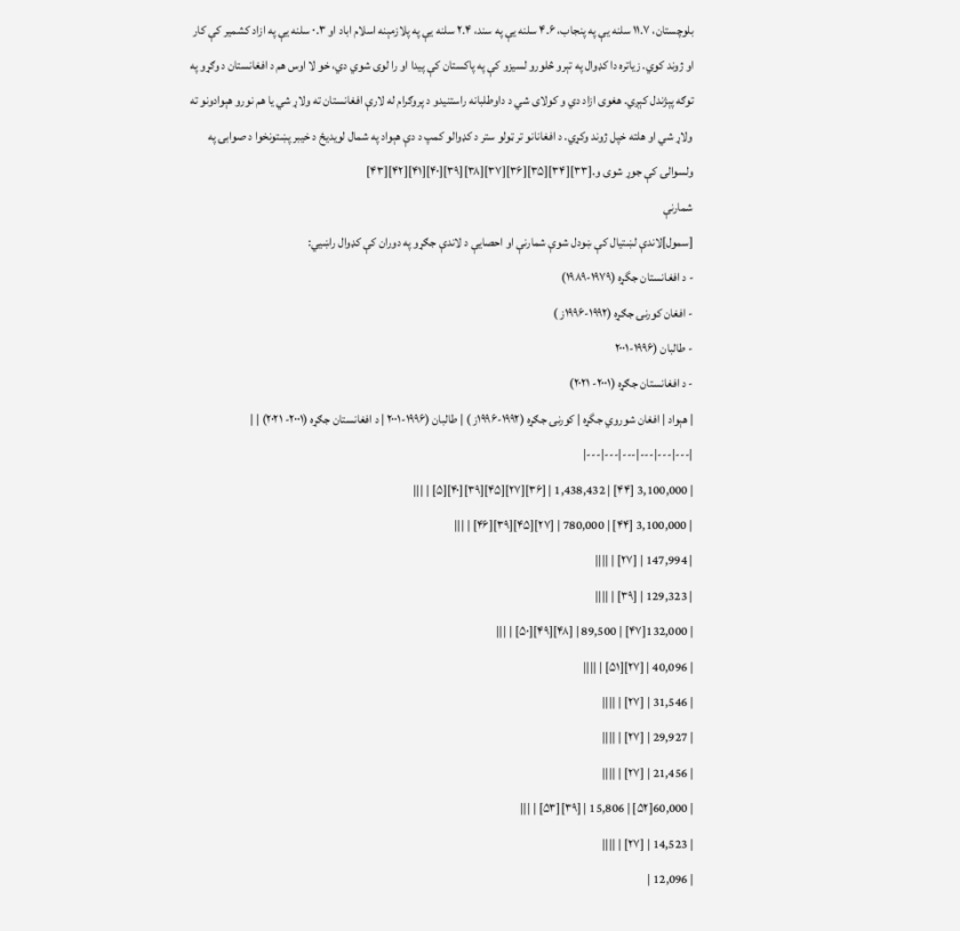بلوچستان، ۱۱.۷ سلنه یې په پنجاب، ۴.۶ سلنه یې په سند، ۲.۴ سلنه یې په پلازمېنه اسلام اباد او ۰.۳ سلنه یې په ازاد کشمیر کې کار او ژوند کوي. زیاتره دا کډوال په تېرو څلورو لسیزو کې په پاکستان کې پیدا او را لوی شوي دي، خو لا اوس هم د افغانستان د وګړو په توګه پېژندل کېږي. هغوی ازاد دي و کولای شي د داوطلبانه راستنیدو د پروګرام له لارې افغانستان ته ولاړ شي یا هم نورو هېوادونو ته ولاړ شي او هلته خپل ژوند وکړي. د افغانانو تر ټولو ستر د کډوالو کمپ د دې هېواد په شمال لویدیځ د خیبر پښتونخوا د صوابۍ په ولسوالۍ کې جوړ شوی و.[۳۳][۳۴][۳۵][۳۶][۳۷][۳۸][۳۹][۴۰][۴۱][۴۲][۴۳]
شمارنې
[سمول]لاندې لښتيال کې ښودل شوې شمارنې او احصايې د لاندې جګړو په دوران کې کډوال راښيي:
- د افغانستان جگړه (۱۹۷۹-۱۹۸۹)
- افغان کورنۍ جګړه (۱۹۹۲-۱۹۹۶ز )
- طالبان (۱۹۹۶-۲۰۰۱
- د افغانستان جګړه (۲۰۰۱- ۲۰۲۱)
| هېواد | افغان شوروي جگړه | کورنۍ جګړه (۱۹۹۲-۱۹۹۶ز ) | طالبان (۱۹۹۶-۲۰۰۱ | د افغانستان جګړه (۲۰۰۱- ۲۰۲۱) | |
|---|---|---|---|---|---|
| 3,100,000 [۴۴] | 1,438,432 | [۳۶][۲۷][۴۵][۳۹][۴۰][۵] | |||
| 3,100,000 [۴۴] | 780,000 | [۲۷][۴۵][۳۹][۴۶] | |||
| 147,994 | [۲۷] | ||||
| 129,323 | [۳۹] | ||||
| 132,000[۴۷] | 89,500 | [۴۸][۴۹][۵۰] | |||
| 40,096 | [۲۷][۵۱] | ||||
| 31,546 | [۲۷] | ||||
| 29,927 | [۲۷] | ||||
| 21,456 | [۲۷] | ||||
| 60,000[۵۲] | 15,806 | [۳۹][۵۳] | |||
| 14,523 | [۲۷] | ||||
| 12,096 |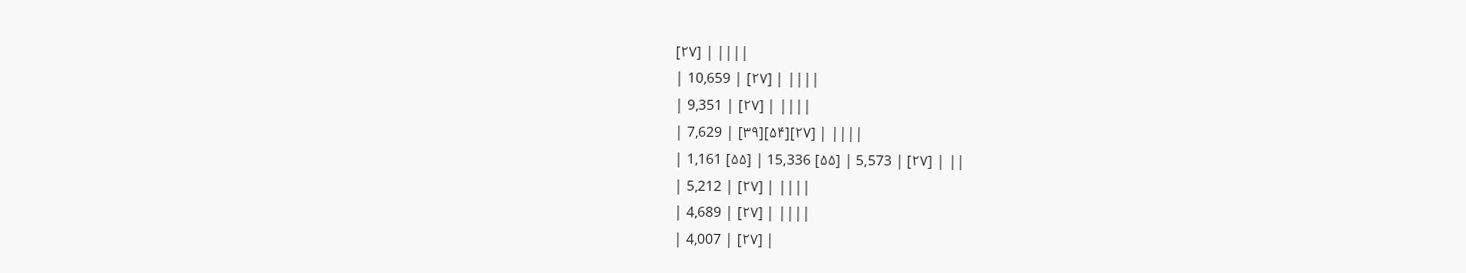[۲۷] | ||||
| 10,659 | [۲۷] | ||||
| 9,351 | [۲۷] | ||||
| 7,629 | [۳۹][۵۴][۲۷] | ||||
| 1,161 [۵۵] | 15,336 [۵۵] | 5,573 | [۲۷] | ||
| 5,212 | [۲۷] | ||||
| 4,689 | [۲۷] | ||||
| 4,007 | [۲۷] |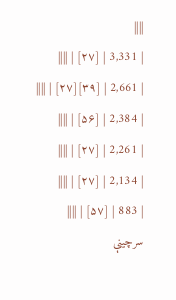||||
| 3,331 | [۲۷] | ||||
| 2,661 | [۳۹][۲۷] | ||||
| 2,384 | [۵۶] | ||||
| 2,261 | [۲۷] | ||||
| 2,134 | [۲۷] | ||||
| 883 | [۵۷] | ||||
سرچينې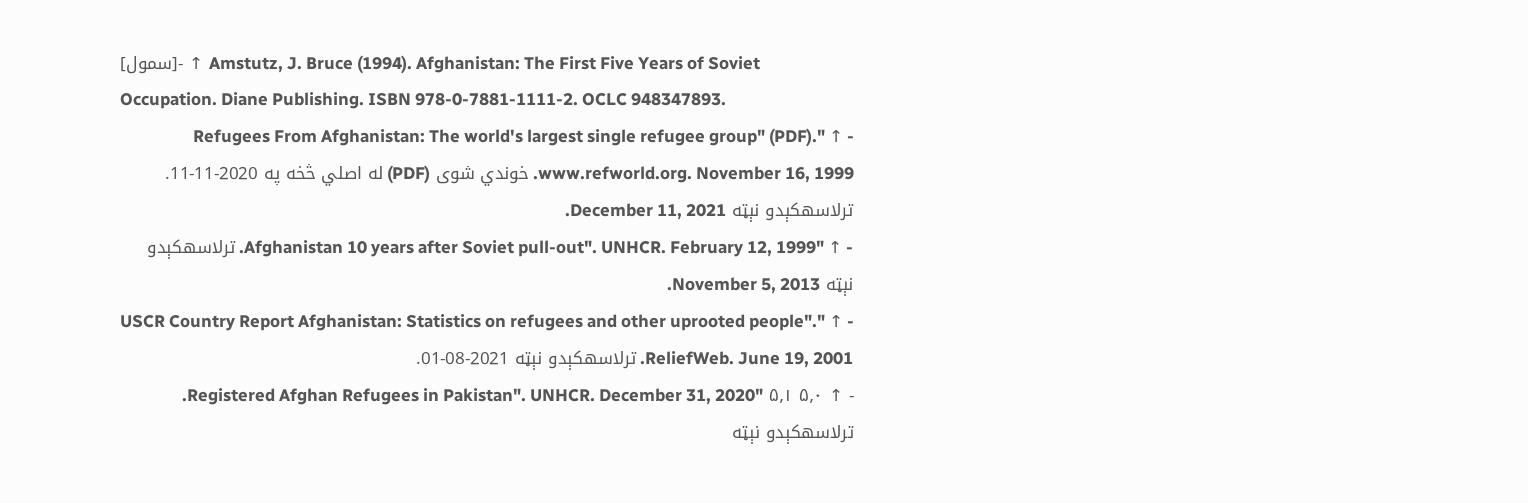[سمول]- ↑ Amstutz, J. Bruce (1994). Afghanistan: The First Five Years of Soviet Occupation. Diane Publishing. ISBN 978-0-7881-1111-2. OCLC 948347893.
- ↑ "Refugees From Afghanistan: The world's largest single refugee group" (PDF). www.refworld.org. November 16, 1999. خوندي شوی (PDF) له اصلي څخه په 2020-11-11. ترلاسهکېدو نېټه December 11, 2021.
- ↑ "Afghanistan 10 years after Soviet pull-out". UNHCR. February 12, 1999. ترلاسهکېدو نېټه November 5, 2013.
- ↑ "USCR Country Report Afghanistan: Statistics on refugees and other uprooted people". ReliefWeb. June 19, 2001. ترلاسهکېدو نېټه 2021-08-01.
- ↑ ۵٫۰ ۵٫۱ "Registered Afghan Refugees in Pakistan". UNHCR. December 31, 2020. ترلاسهکېدو نېټه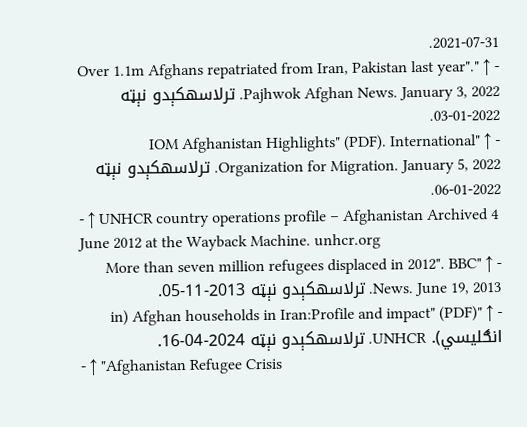2021-07-31.
- ↑ "Over 1.1m Afghans repatriated from Iran, Pakistan last year". Pajhwok Afghan News. January 3, 2022. ترلاسهکېدو نېټه 2022-01-03.
- ↑ "IOM Afghanistan Highlights" (PDF). International Organization for Migration. January 5, 2022. ترلاسهکېدو نېټه 2022-01-06.
- ↑ UNHCR country operations profile – Afghanistan Archived 4 June 2012 at the Wayback Machine. unhcr.org
- ↑ "More than seven million refugees displaced in 2012". BBC News. June 19, 2013. ترلاسهکېدو نېټه 2013-11-05.
- ↑ "Afghan households in Iran:Profile and impact" (PDF) (in انګليسي). UNHCR. ترلاسهکېدو نېټه 2024-04-16.
- ↑ "Afghanistan Refugee Crisis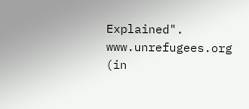Explained". www.unrefugees.org (in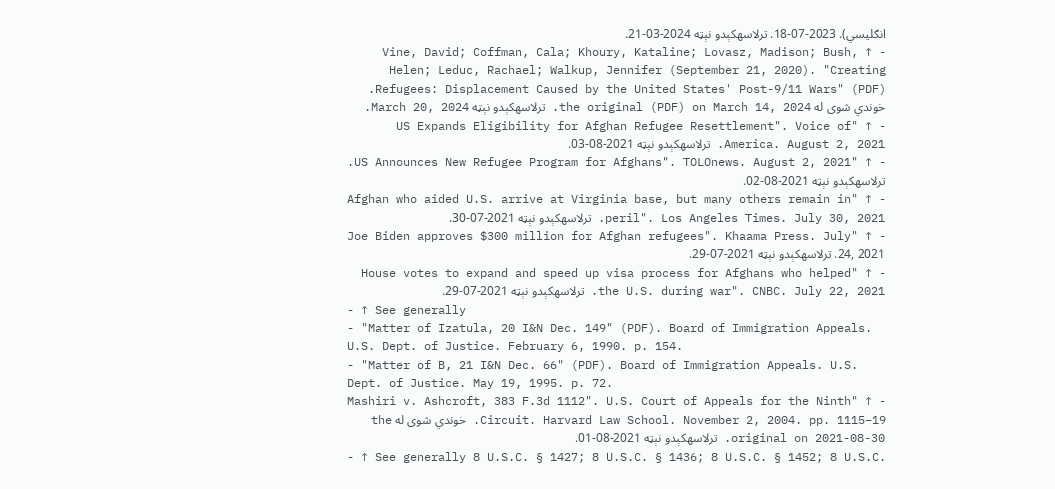انګليسي). 2023-07-18. ترلاسهکېدو نېټه 2024-03-21.
- ↑ Vine, David; Coffman, Cala; Khoury, Kataline; Lovasz, Madison; Bush, Helen; Leduc, Rachael; Walkup, Jennifer (September 21, 2020). "Creating Refugees: Displacement Caused by the United States' Post-9/11 Wars" (PDF). خوندي شوی له the original (PDF) on March 14, 2024. ترلاسهکېدو نېټه March 20, 2024.
- ↑ "US Expands Eligibility for Afghan Refugee Resettlement". Voice of America. August 2, 2021. ترلاسهکېدو نېټه 2021-08-03.
- ↑ "US Announces New Refugee Program for Afghans". TOLOnews. August 2, 2021. ترلاسهکېدو نېټه 2021-08-02.
- ↑ "Afghan who aided U.S. arrive at Virginia base, but many others remain in peril". Los Angeles Times. July 30, 2021. ترلاسهکېدو نېټه 2021-07-30.
- ↑ "Joe Biden approves $300 million for Afghan refugees". Khaama Press. July 24, 2021. ترلاسهکېدو نېټه 2021-07-29.
- ↑ "House votes to expand and speed up visa process for Afghans who helped the U.S. during war". CNBC. July 22, 2021. ترلاسهکېدو نېټه 2021-07-29.
- ↑ See generally
- "Matter of Izatula, 20 I&N Dec. 149" (PDF). Board of Immigration Appeals. U.S. Dept. of Justice. February 6, 1990. p. 154.
- "Matter of B, 21 I&N Dec. 66" (PDF). Board of Immigration Appeals. U.S. Dept. of Justice. May 19, 1995. p. 72.
- ↑ "Mashiri v. Ashcroft, 383 F.3d 1112". U.S. Court of Appeals for the Ninth Circuit. Harvard Law School. November 2, 2004. pp. 1115–19. خوندي شوی له the original on 2021-08-30. ترلاسهکېدو نېټه 2021-08-01.
- ↑ See generally 8 U.S.C. § 1427; 8 U.S.C. § 1436; 8 U.S.C. § 1452; 8 U.S.C.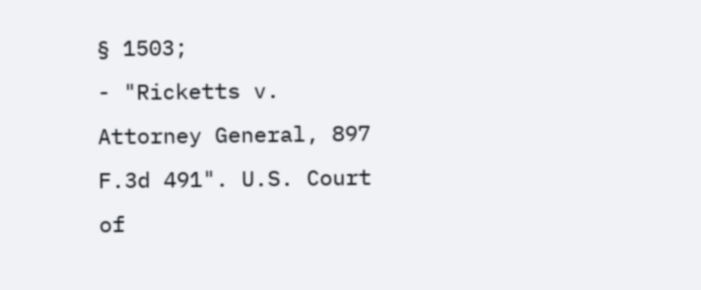§ 1503;
- "Ricketts v. Attorney General, 897 F.3d 491". U.S. Court of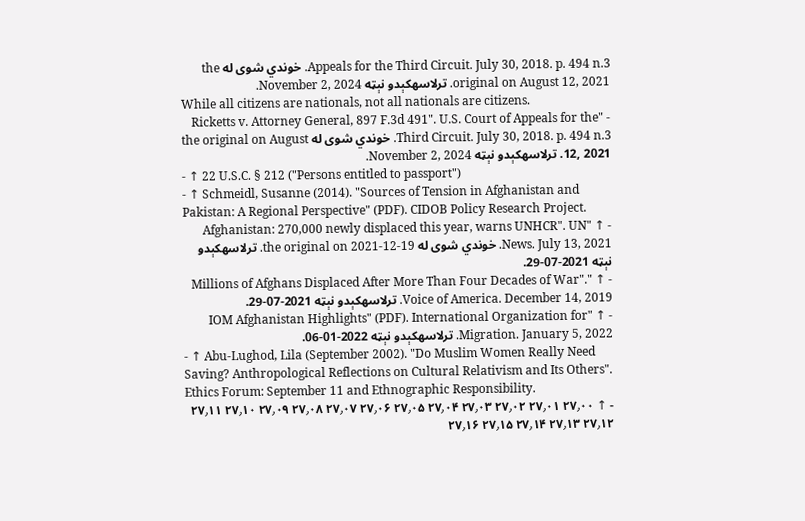Appeals for the Third Circuit. July 30, 2018. p. 494 n.3. خوندي شوی له the original on August 12, 2021. ترلاسهکېدو نېټه November 2, 2024.
While all citizens are nationals, not all nationals are citizens.
- "Ricketts v. Attorney General, 897 F.3d 491". U.S. Court of Appeals for the Third Circuit. July 30, 2018. p. 494 n.3. خوندي شوی له the original on August 12, 2021. ترلاسهکېدو نېټه November 2, 2024.
- ↑ 22 U.S.C. § 212 ("Persons entitled to passport")
- ↑ Schmeidl, Susanne (2014). "Sources of Tension in Afghanistan and Pakistan: A Regional Perspective" (PDF). CIDOB Policy Research Project.
- ↑ "Afghanistan: 270,000 newly displaced this year, warns UNHCR". UN News. July 13, 2021. خوندي شوی له the original on 2021-12-19. ترلاسهکېدو نېټه 2021-07-29.
- ↑ "Millions of Afghans Displaced After More Than Four Decades of War". Voice of America. December 14, 2019. ترلاسهکېدو نېټه 2021-07-29.
- ↑ "IOM Afghanistan Highlights" (PDF). International Organization for Migration. January 5, 2022. ترلاسهکېدو نېټه 2022-01-06.
- ↑ Abu-Lughod, Lila (September 2002). "Do Muslim Women Really Need Saving? Anthropological Reflections on Cultural Relativism and Its Others". Ethics Forum: September 11 and Ethnographic Responsibility.
- ↑ ۲۷٫۰۰ ۲۷٫۰۱ ۲۷٫۰۲ ۲۷٫۰۳ ۲۷٫۰۴ ۲۷٫۰۵ ۲۷٫۰۶ ۲۷٫۰۷ ۲۷٫۰۸ ۲۷٫۰۹ ۲۷٫۱۰ ۲۷٫۱۱ ۲۷٫۱۲ ۲۷٫۱۳ ۲۷٫۱۴ ۲۷٫۱۵ ۲۷٫۱۶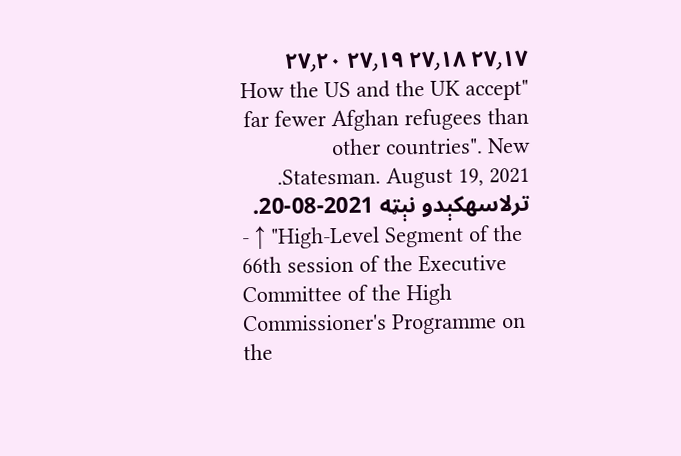۲۷٫۱۷ ۲۷٫۱۸ ۲۷٫۱۹ ۲۷٫۲۰ "How the US and the UK accept far fewer Afghan refugees than other countries". New Statesman. August 19, 2021. ترلاسهکېدو نېټه 2021-08-20.
- ↑ "High-Level Segment of the 66th session of the Executive Committee of the High Commissioner's Programme on the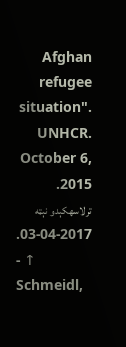Afghan refugee situation". UNHCR. October 6, 2015. ترلاسهکېدو نېټه 2017-04-03.
- ↑ Schmeidl,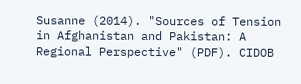Susanne (2014). "Sources of Tension in Afghanistan and Pakistan: A Regional Perspective" (PDF). CIDOB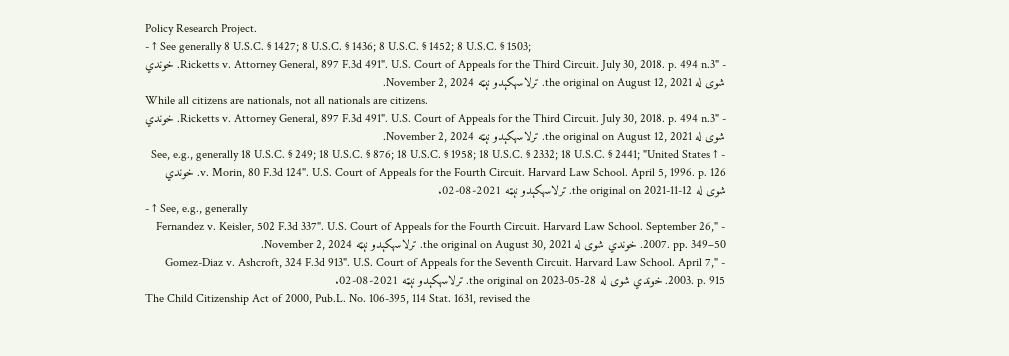Policy Research Project.
- ↑ See generally 8 U.S.C. § 1427; 8 U.S.C. § 1436; 8 U.S.C. § 1452; 8 U.S.C. § 1503;
- "Ricketts v. Attorney General, 897 F.3d 491". U.S. Court of Appeals for the Third Circuit. July 30, 2018. p. 494 n.3. خوندي شوی له the original on August 12, 2021. ترلاسهکېدو نېټه November 2, 2024.
While all citizens are nationals, not all nationals are citizens.
- "Ricketts v. Attorney General, 897 F.3d 491". U.S. Court of Appeals for the Third Circuit. July 30, 2018. p. 494 n.3. خوندي شوی له the original on August 12, 2021. ترلاسهکېدو نېټه November 2, 2024.
- ↑ See, e.g., generally 18 U.S.C. § 249; 18 U.S.C. § 876; 18 U.S.C. § 1958; 18 U.S.C. § 2332; 18 U.S.C. § 2441; "United States v. Morin, 80 F.3d 124". U.S. Court of Appeals for the Fourth Circuit. Harvard Law School. April 5, 1996. p. 126. خوندي شوی له the original on 2021-11-12. ترلاسهکېدو نېټه 2021-08-02.
- ↑ See, e.g., generally
- "Fernandez v. Keisler, 502 F.3d 337". U.S. Court of Appeals for the Fourth Circuit. Harvard Law School. September 26, 2007. pp. 349–50. خوندي شوی له the original on August 30, 2021. ترلاسهکېدو نېټه November 2, 2024.
- "Gomez-Diaz v. Ashcroft, 324 F.3d 913". U.S. Court of Appeals for the Seventh Circuit. Harvard Law School. April 7, 2003. p. 915. خوندي شوی له the original on 2023-05-28. ترلاسهکېدو نېټه 2021-08-02.
The Child Citizenship Act of 2000, Pub.L. No. 106-395, 114 Stat. 1631, revised the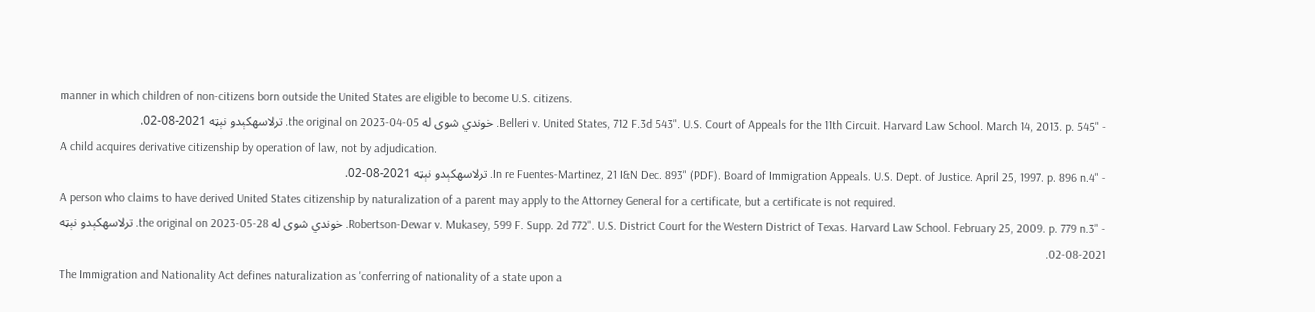manner in which children of non-citizens born outside the United States are eligible to become U.S. citizens.
- "Belleri v. United States, 712 F.3d 543". U.S. Court of Appeals for the 11th Circuit. Harvard Law School. March 14, 2013. p. 545. خوندي شوی له the original on 2023-04-05. ترلاسهکېدو نېټه 2021-08-02.
A child acquires derivative citizenship by operation of law, not by adjudication.
- "In re Fuentes-Martinez, 21 I&N Dec. 893" (PDF). Board of Immigration Appeals. U.S. Dept. of Justice. April 25, 1997. p. 896 n.4. ترلاسهکېدو نېټه 2021-08-02.
A person who claims to have derived United States citizenship by naturalization of a parent may apply to the Attorney General for a certificate, but a certificate is not required.
- "Robertson-Dewar v. Mukasey, 599 F. Supp. 2d 772". U.S. District Court for the Western District of Texas. Harvard Law School. February 25, 2009. p. 779 n.3. خوندي شوی له the original on 2023-05-28. ترلاسهکېدو نېټه 2021-08-02.
The Immigration and Nationality Act defines naturalization as 'conferring of nationality of a state upon a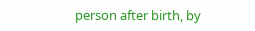person after birth, by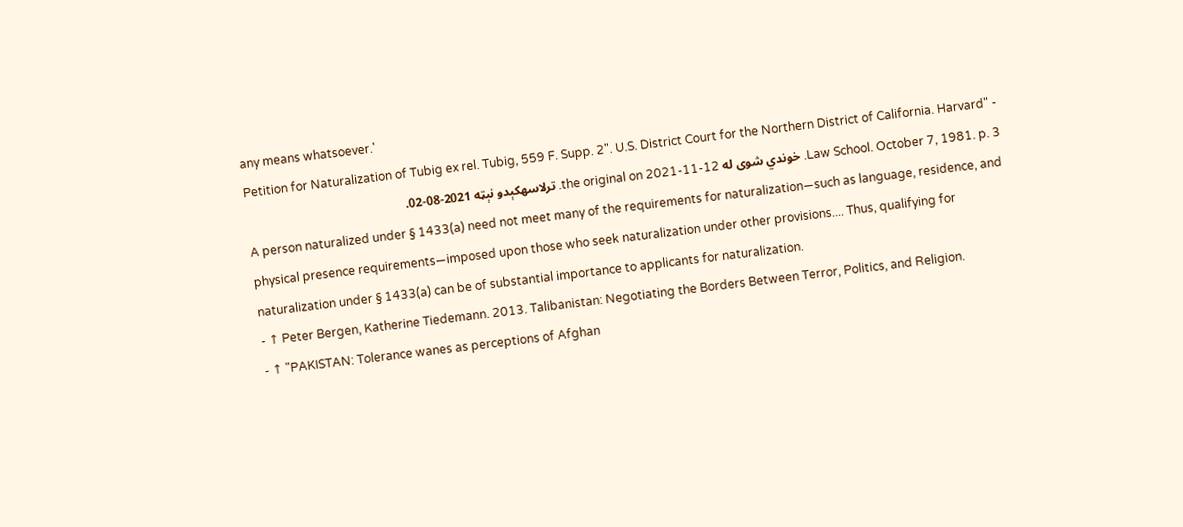any means whatsoever.'
- "Petition for Naturalization of Tubig ex rel. Tubig, 559 F. Supp. 2". U.S. District Court for the Northern District of California. Harvard Law School. October 7, 1981. p. 3. خوندي شوی له the original on 2021-11-12. ترلاسهکېدو نېټه 2021-08-02.
A person naturalized under § 1433(a) need not meet many of the requirements for naturalization—such as language, residence, and physical presence requirements—imposed upon those who seek naturalization under other provisions.... Thus, qualifying for naturalization under § 1433(a) can be of substantial importance to applicants for naturalization.
- ↑ Peter Bergen, Katherine Tiedemann. 2013. Talibanistan: Negotiating the Borders Between Terror, Politics, and Religion.
- ↑ "PAKISTAN: Tolerance wanes as perceptions of Afghan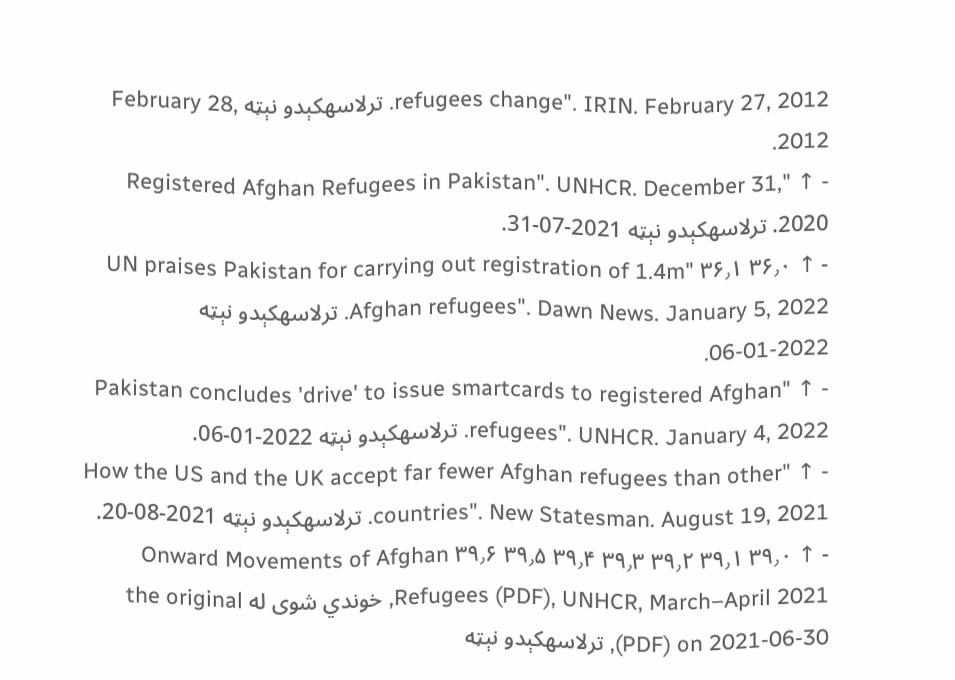refugees change". IRIN. February 27, 2012. ترلاسهکېدو نېټه February 28, 2012.
- ↑ "Registered Afghan Refugees in Pakistan". UNHCR. December 31, 2020. ترلاسهکېدو نېټه 2021-07-31.
- ↑ ۳۶٫۰ ۳۶٫۱ "UN praises Pakistan for carrying out registration of 1.4m Afghan refugees". Dawn News. January 5, 2022. ترلاسهکېدو نېټه 2022-01-06.
- ↑ "Pakistan concludes 'drive' to issue smartcards to registered Afghan refugees". UNHCR. January 4, 2022. ترلاسهکېدو نېټه 2022-01-06.
- ↑ "How the US and the UK accept far fewer Afghan refugees than other countries". New Statesman. August 19, 2021. ترلاسهکېدو نېټه 2021-08-20.
- ↑ ۳۹٫۰ ۳۹٫۱ ۳۹٫۲ ۳۹٫۳ ۳۹٫۴ ۳۹٫۵ ۳۹٫۶ Onward Movements of Afghan Refugees (PDF), UNHCR, March–April 2021, خوندي شوی له the original (PDF) on 2021-06-30, ترلاسهکېدو نېټه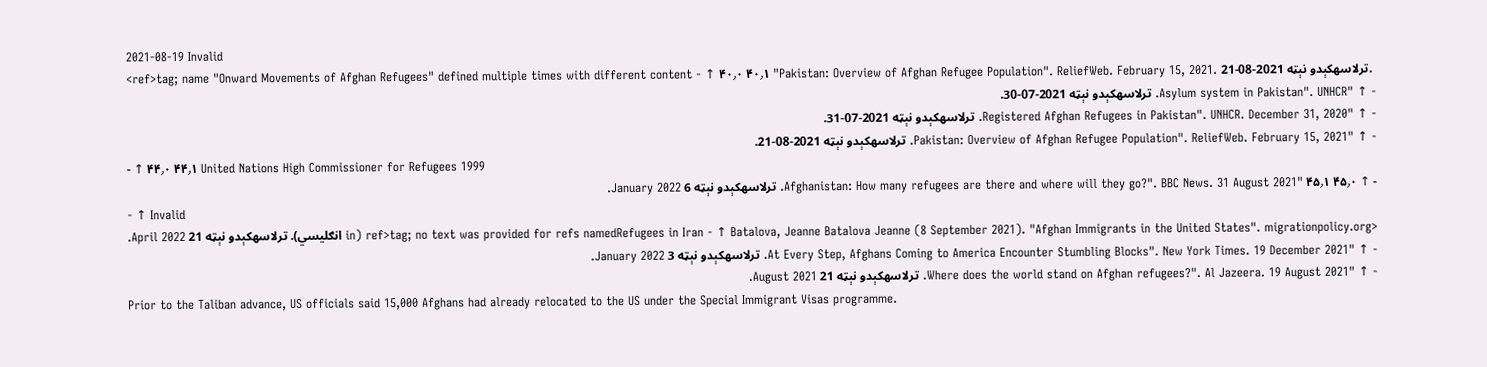2021-08-19 Invalid
<ref>tag; name "Onward Movements of Afghan Refugees" defined multiple times with different content - ↑ ۴۰٫۰ ۴۰٫۱ "Pakistan: Overview of Afghan Refugee Population". ReliefWeb. February 15, 2021. ترلاسهکېدو نېټه 2021-08-21.
- ↑ "Asylum system in Pakistan". UNHCR. ترلاسهکېدو نېټه 2021-07-30.
- ↑ "Registered Afghan Refugees in Pakistan". UNHCR. December 31, 2020. ترلاسهکېدو نېټه 2021-07-31.
- ↑ "Pakistan: Overview of Afghan Refugee Population". ReliefWeb. February 15, 2021. ترلاسهکېدو نېټه 2021-08-21.
- ↑ ۴۴٫۰ ۴۴٫۱ United Nations High Commissioner for Refugees 1999
- ↑ ۴۵٫۰ ۴۵٫۱ "Afghanistan: How many refugees are there and where will they go?". BBC News. 31 August 2021. ترلاسهکېدو نېټه 6 January 2022.
- ↑ Invalid
<ref>tag; no text was provided for refs namedRefugees in Iran - ↑ Batalova, Jeanne Batalova Jeanne (8 September 2021). "Afghan Immigrants in the United States". migrationpolicy.org (in انګليسي). ترلاسهکېدو نېټه 21 April 2022.
- ↑ "At Every Step, Afghans Coming to America Encounter Stumbling Blocks". New York Times. 19 December 2021. ترلاسهکېدو نېټه 3 January 2022.
- ↑ "Where does the world stand on Afghan refugees?". Al Jazeera. 19 August 2021. ترلاسهکېدو نېټه 21 August 2021.
Prior to the Taliban advance, US officials said 15,000 Afghans had already relocated to the US under the Special Immigrant Visas programme.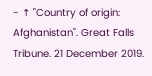- ↑ "Country of origin: Afghanistan". Great Falls Tribune. 21 December 2019.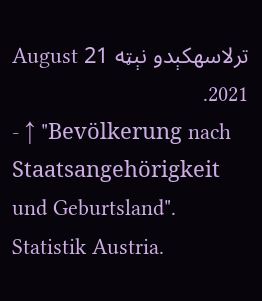ترلاسهکېدو نېټه 21 August 2021.
- ↑ "Bevölkerung nach Staatsangehörigkeit und Geburtsland". Statistik Austria.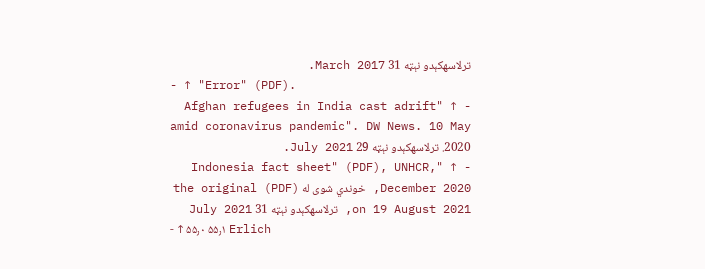ترلاسهکېدو نېټه 31 March 2017.
- ↑ "Error" (PDF).
- ↑ "Afghan refugees in India cast adrift amid coronavirus pandemic". DW News. 10 May 2020. ترلاسهکېدو نېټه 29 July 2021.
- ↑ "Indonesia fact sheet" (PDF), UNHCR, December 2020, خوندي شوی له the original (PDF) on 19 August 2021, ترلاسهکېدو نېټه 31 July 2021
- ↑ ۵۵٫۰ ۵۵٫۱ Erlich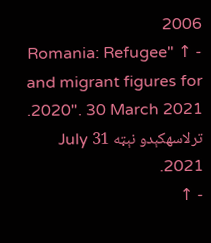2006
- ↑ "Romania: Refugee and migrant figures for 2020". 30 March 2021. ترلاسهکېدو نېټه 31 July 2021.
- ↑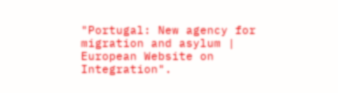"Portugal: New agency for migration and asylum | European Website on Integration".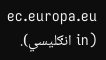ec.europa.eu (in انګليسي).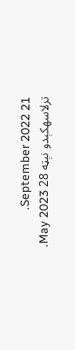21 September 2022. ترلاسهکېدو نېټه 28 May 2023.